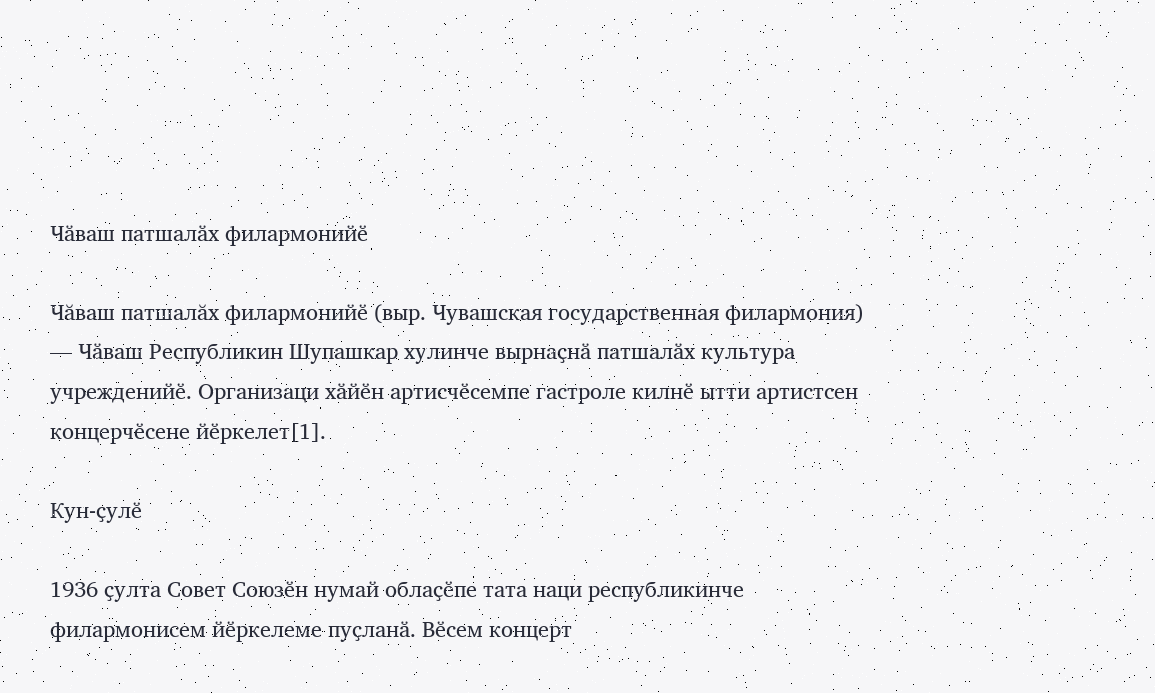Чӑваш патшалӑх филармонийӗ

Чăваш патшалăх филармонийӗ (выр. Чувашская государственная филармония) — Чӑваш Республикин Шупашкар хулинче вырнаҫнӑ патшалӑх культура учрежденийӗ. Организаци хӑйӗн артисчӗсемпе гастроле килнӗ ытти артистсен концерчӗсене йӗркелет[1].

Кун-ҫулӗ

1936 ҫулта Совет Союзӗн нумай облаҫӗпе тата наци республикинче филармонисем йӗркелеме пуҫланӑ. Вӗсем концерт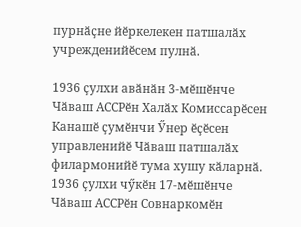пурнӑҫне йӗркелекен патшалӑх учрежденийӗсем пулнӑ.

1936 ҫулхи авӑнӑн 3-мӗшӗнче Чӑваш АССРӗн Халӑх Комиссарӗсен Канашӗ ҫумӗнчи Ӳнер ӗҫӗсен управленийӗ Чӑваш патшалӑх филармонийӗ тума хушу кӑларнӑ. 1936 ҫулхи чӳкӗн 17-мӗшӗнче Чӑваш АССРӗн Совнаркомӗн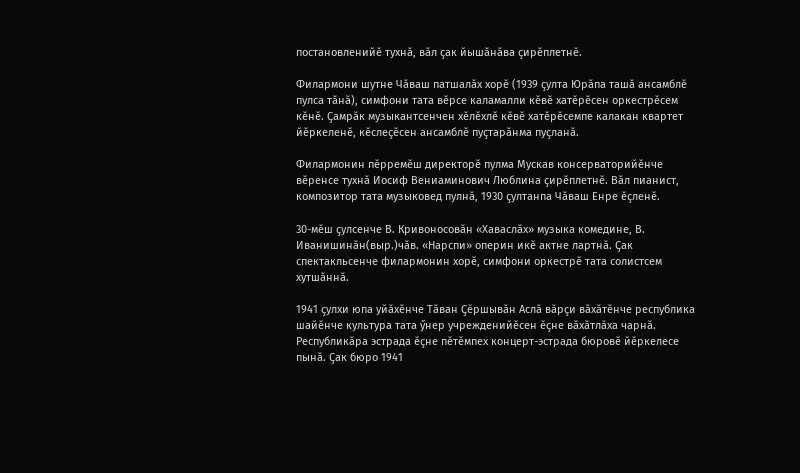постановленийӗ тухнӑ, вӑл ҫак йышӑнӑва ҫирӗплетнӗ.

Филармони шутне Чӑваш патшалӑх хорӗ (1939 ҫулта Юрӑпа ташӑ ансамблӗ пулса тӑнӑ), симфони тата вӗрсе каламалли кӗвӗ хатӗрӗсен оркестрӗсем кӗнӗ. Ҫамрӑк музыкантсенчен хӗлӗхлӗ кӗвӗ хатӗрӗсемпе калакан квартет йӗркеленӗ, кӗслеҫӗсен ансамблӗ пуҫтарӑнма пуҫланӑ.

Филармонин пӗрремӗш директорӗ пулма Мускав консерваторийӗнче вӗренсе тухнӑ Иосиф Вениаминович Люблина ҫирӗплетнӗ. Вӑл пианист, композитор тата музыковед пулнӑ, 1930 ҫултанпа Чӑваш Енре ӗҫленӗ.

30-мӗш ҫулсенче В. Кривоносовӑн «Хаваслӑх» музыка комедине, В. Иванишинӑн(выр.)чăв. «Нарспи» оперин икӗ актне лартнӑ. Ҫак спектакльсенче филармонин хорӗ, симфони оркестрӗ тата солистсем хутшӑннӑ.

1941 ҫулхи юпа уйӑхӗнче Тӑван Ҫӗршывӑн Аслӑ вӑрҫи вӑхӑтӗнче республика шайӗнче культура тата ӳнер учрежденийӗсен ӗҫне вӑхӑтлӑха чарнӑ. Республикӑра эстрада ӗҫне пӗтӗмпех концерт-эстрада бюровӗ йӗркелесе пынӑ. Ҫак бюро 1941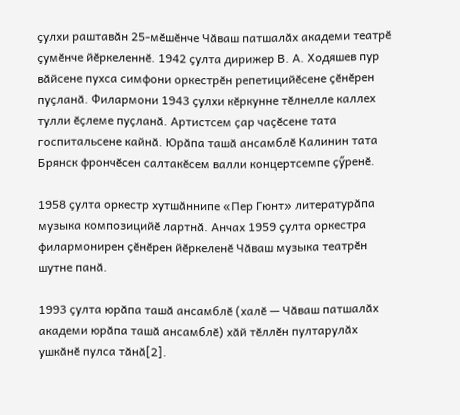ҫулхи раштавӑн 25-мӗшӗнче Чӑваш патшалӑх академи театрӗ ҫумӗнче йӗркеленнӗ. 1942 ҫулта дирижер В. А. Ходяшев пур вӑйсене пухса симфони оркестрӗн репетицийӗсене ҫӗнӗрен пуҫланӑ. Филармони 1943 ҫулхи кӗркунне тӗлнелле каллех тулли ӗҫлеме пуҫланӑ. Артистсем ҫар чаҫӗсене тата госпитальсене кайнӑ. Юрӑпа ташӑ ансамблӗ Калинин тата Брянск фрончӗсен салтакӗсем валли концертсемпе ҫӳренӗ.

1958 ҫулта оркестр хутшӑннипе «Пер Гюнт» литературӑпа музыка композицийӗ лартнӑ. Анчах 1959 ҫулта оркестра филармонирен ҫӗнӗрен йӗркеленӗ Чӑваш музыка театрӗн шутне панӑ.

1993 ҫулта юрӑпа ташӑ ансамблӗ (халӗ — Чӑваш патшалӑх академи юрӑпа ташӑ ансамблӗ) хӑй тӗллӗн пултарулӑх ушкӑнӗ пулса тӑнӑ[2].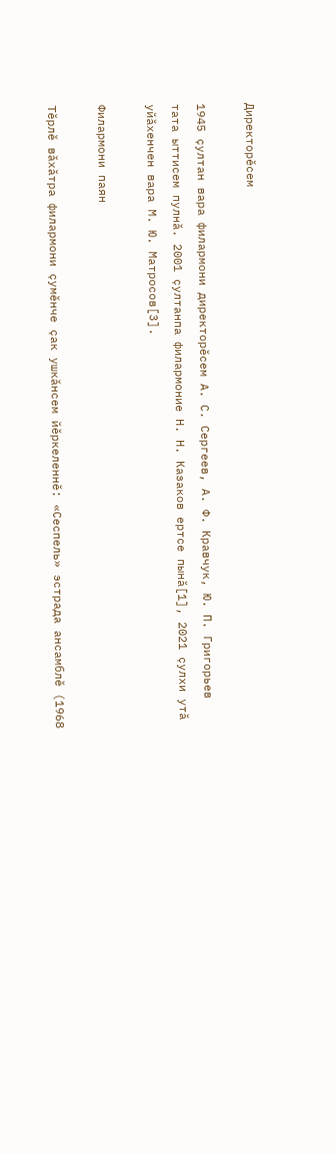Директорӗсем

1945 ҫултан вара филармони директорӗсем А. С. Сергеев, А. Ф. Кравчук, Ю. П. Григорьев тата ыттисем пулнӑ. 2001 ҫултанпа филармоние Н. Н. Казаков ертсе пынӑ[1], 2021 ҫулхи утӑ уйӑхенчен вара М. Ю. Матросов[3].

Филармони паян

Тӗрлӗ вӑхӑтра филармони ҫумӗнче ҫак ушкӑнсем йӗркеленнӗ: «Сеспель» эстрада ансамблӗ (1968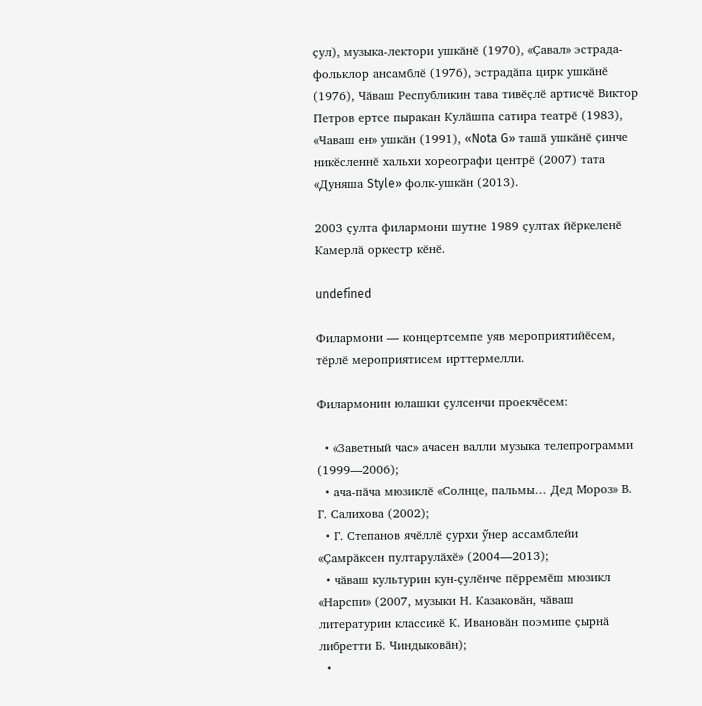ҫул), музыка-лектори ушкӑнӗ (1970), «Ҫавал» эстрада-фольклор ансамблӗ (1976), эстрадӑпа цирк ушкӑнӗ (1976), Чӑваш Республикин тава тивӗҫлӗ артисчӗ Виктор Петров ертсе пыракан Кулӑшпа сатира театрӗ (1983), «Чаваш ен» ушкӑн (1991), «Nota G» ташӑ ушкӑнӗ ҫинче никӗсленнӗ хальхи хореографи центрӗ (2007) тата «Дуняша Style» фолк-ушкӑн (2013).

2003 ҫулта филармони шутне 1989 ҫултах йӗркеленӗ Камерлӑ оркестр кӗнӗ.

undefined

Филармони — концертсемпе уяв мероприятийӗсем, тӗрлӗ мероприятисем ирттермелли.

Филармонин юлашки ҫулсенчи проекчӗсем:

  • «Заветный час» ачасен валли музыка телепрограмми (1999—2006);
  • ача-пӑча мюзиклӗ «Солнце, пальмы… Дед Мороз» В. Г. Салихова (2002);
  • Г. Степанов ячӗллӗ ҫурхи ӳнер ассамблейи «Ҫамрӑксен пултарулӑхӗ» (2004—2013);
  • чӑваш культурин кун-ҫулӗнче пӗрремӗш мюзикл «Нарспи» (2007, музыки Н. Казаковӑн, чӑваш литературин классикӗ К. Ивановӑн поэмипе ҫырнӑ либретти Б. Чиндыковӑн);
  •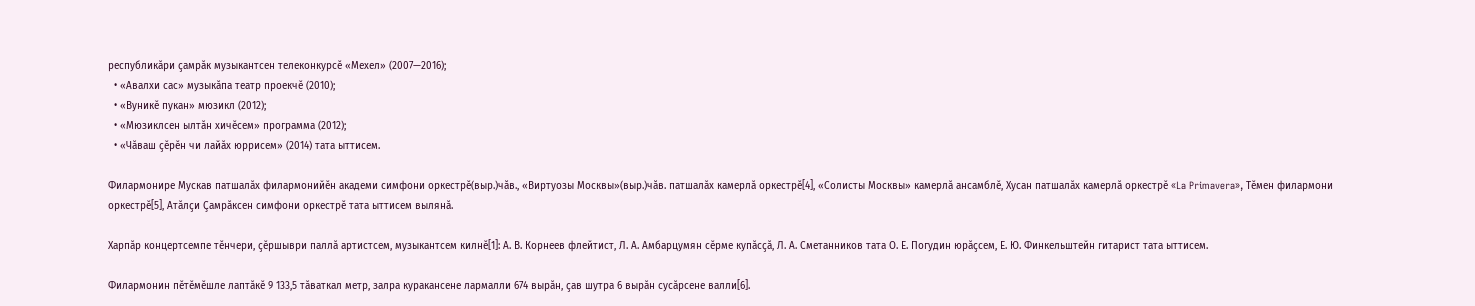республикӑри ҫамрӑк музыкантсен телеконкурсӗ «Мехел» (2007—2016);
  • «Авалхи сас» музыкӑпа театр проекчӗ (2010);
  • «Вуникӗ пукан» мюзикл (2012);
  • «Мюзиклсен ылтӑн хичӗсем» программа (2012);
  • «Чӑваш ҫӗрӗн чи лайӑх юррисем» (2014) тата ыттисем.

Филармонире Мускав патшалӑх филармонийӗн академи симфони оркестрӗ(выр.)чăв., «Виртуозы Москвы»(выр.)чăв. патшалӑх камерлӑ оркестрӗ[4], «Солисты Москвы» камерлӑ ансамблӗ, Хусан патшалӑх камерлӑ оркестрӗ «La Primavera», Тӗмен филармони оркестрӗ[5], Атӑлҫи Ҫамрӑксен симфони оркестрӗ тата ыттисем вылянӑ.

Харпӑр концертсемпе тӗнчери, ҫӗршыври паллӑ артистсем, музыкантсем килнӗ[1]: А. В. Корнеев флейтист, Л. А. Амбарцумян сӗрме купӑсҫӑ, Л. А. Сметанников тата О. Е. Погудин юрӑҫсем, Е. Ю. Финкельштейн гитарист тата ыттисем.

Филармонин пӗтӗмӗшле лаптӑкӗ 9 133,5 тӑваткал метр, залра куракансене лармалли 674 вырӑн, ҫав шутра 6 вырӑн сусӑрсене валли[6].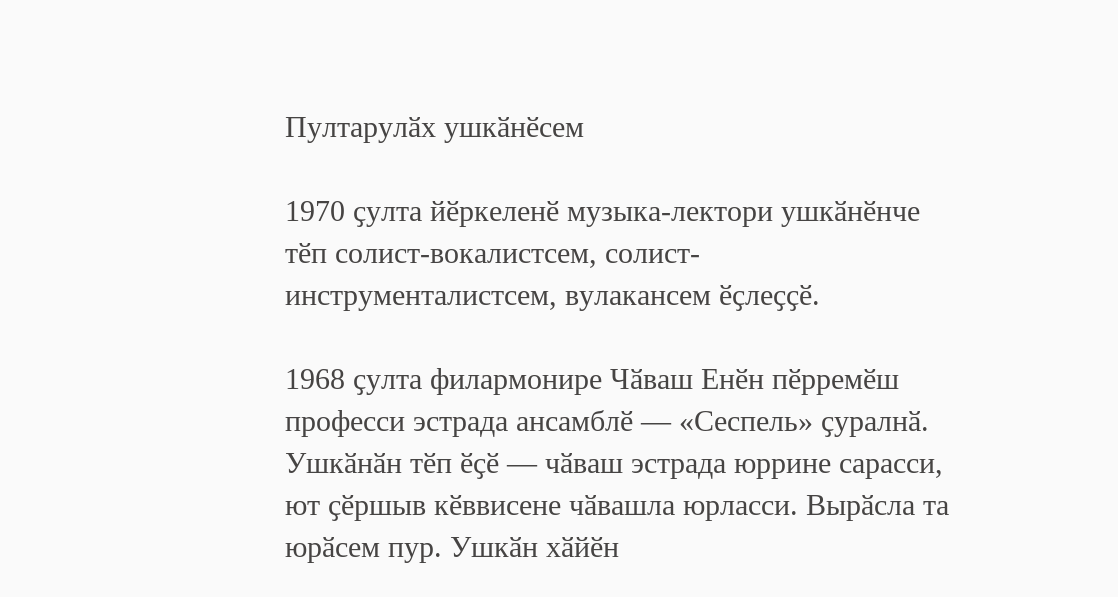Пултарулӑх ушкӑнӗсем

1970 ҫулта йӗркеленӗ музыка-лектори ушкӑнӗнче тӗп солист-вокалистсем, солист-инструменталистсем, вулакансем ӗҫлеҫҫӗ.

1968 ҫулта филармонире Чӑваш Енӗн пӗрремӗш професси эстрада ансамблӗ — «Сеспель» ҫуралнӑ. Ушкӑнӑн тӗп ӗҫӗ — чӑваш эстрада юррине сарасси, ют ҫӗршыв кӗввисене чӑвашла юрласси. Вырӑсла та юрӑсем пур. Ушкӑн хӑйӗн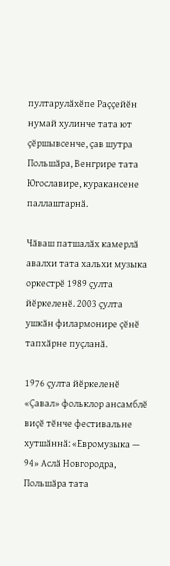пултарулӑхӗпе Раҫҫейӗн нумай хулинче тата ют ҫӗршывсенче, ҫав шутра Польшӑра, Венгрире тата Югославире, куракансене паллаштарнӑ.

Чӑваш патшалӑх камерлӑ авалхи тата хальхи музыка оркестрӗ 1989 ҫулта йӗркеленӗ. 2003 ҫулта ушкӑн филармонире ҫӗнӗ тапхӑрне пуҫланӑ.

1976 ҫулта йӗркеленӗ «Ҫавал» фольклор ансамблӗ виҫӗ тӗнче фестивальне хутшӑннӑ: «Евромузыка — 94» Аслӑ Новгородра, Польшӑра тата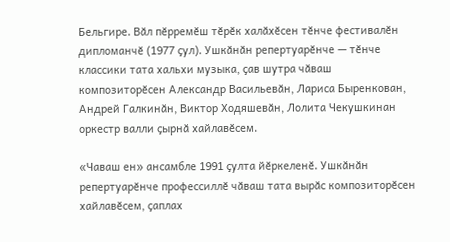Бельгире. Вӑл пӗрремӗш тӗрӗк халӑхӗсен тӗнче фестивалӗн дипломанчӗ (1977 ҫул). Ушкӑнӑн репертуарӗнче — тӗнче классики тата хальхи музыка, ҫав шутра чӑваш композиторӗсен Александр Васильевӑн, Лариса Быренкован, Андрей Галкинӑн, Виктор Ходяшевӑн, Лолита Чекушкинан оркестр валли ҫырнӑ хайлавӗсем.

«Чаваш ен» ансамбле 1991 ҫулта йӗркеленӗ. Ушкӑнӑн репертуарӗнче профессиллӗ чӑваш тата вырӑс композиторӗсен хайлавӗсем, ҫаплах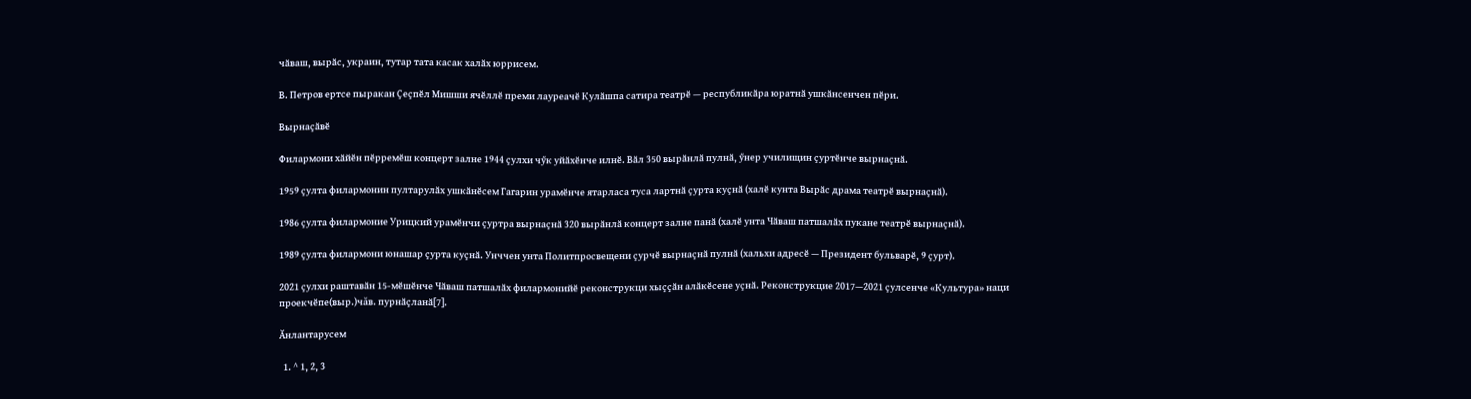чӑваш, вырӑс, украин, тутар тата касак халӑх юррисем.

В. Петров ертсе пыракан Ҫеҫпӗл Мишши ячӗллӗ преми лауреачӗ Кулӑшпа сатира театрӗ — республикӑра юратнӑ ушкӑнсенчен пӗри.

Вырнаҫӑвӗ

Филармони хӑйӗн пӗрремӗш концерт залне 1944 ҫулхи чӳк уйӑхӗнче илнӗ. Вӑл 350 вырӑнлӑ пулнӑ, ӳнер училищин ҫуртӗнче вырнаҫнӑ.

1959 ҫулта филармонин пултарулӑх ушкӑнӗсем Гагарин урамӗнче ятарласа туса лартнӑ ҫурта куҫнӑ (халӗ кунта Вырӑс драма театрӗ вырнаҫнӑ).

1986 ҫулта филармоние Урицкий урамӗнчи ҫуртра вырнаҫнӑ 320 вырӑнлӑ концерт залне панӑ (халӗ унта Чӑваш патшалӑх пукане театрӗ вырнаҫнӑ).

1989 ҫулта филармони юнашар ҫурта куҫнӑ. Унччен унта Политпросвещени ҫурчӗ вырнаҫнӑ пулнӑ (хальхи адресӗ — Президент бульварӗ, 9 ҫурт).

2021 ҫулхи раштавӑн 15-мӗшӗнче Чӑваш патшалӑх филармонийӗ реконструкци хыҫҫӑн алӑкӗсене уҫнӑ. Реконструкцие 2017—2021 ҫулсенче «Культура» наци проекчӗпе(выр.)чăв. пурнӑҫланӑ[7].

Ӑнлантарусем

  1. ^ 1, 2, 3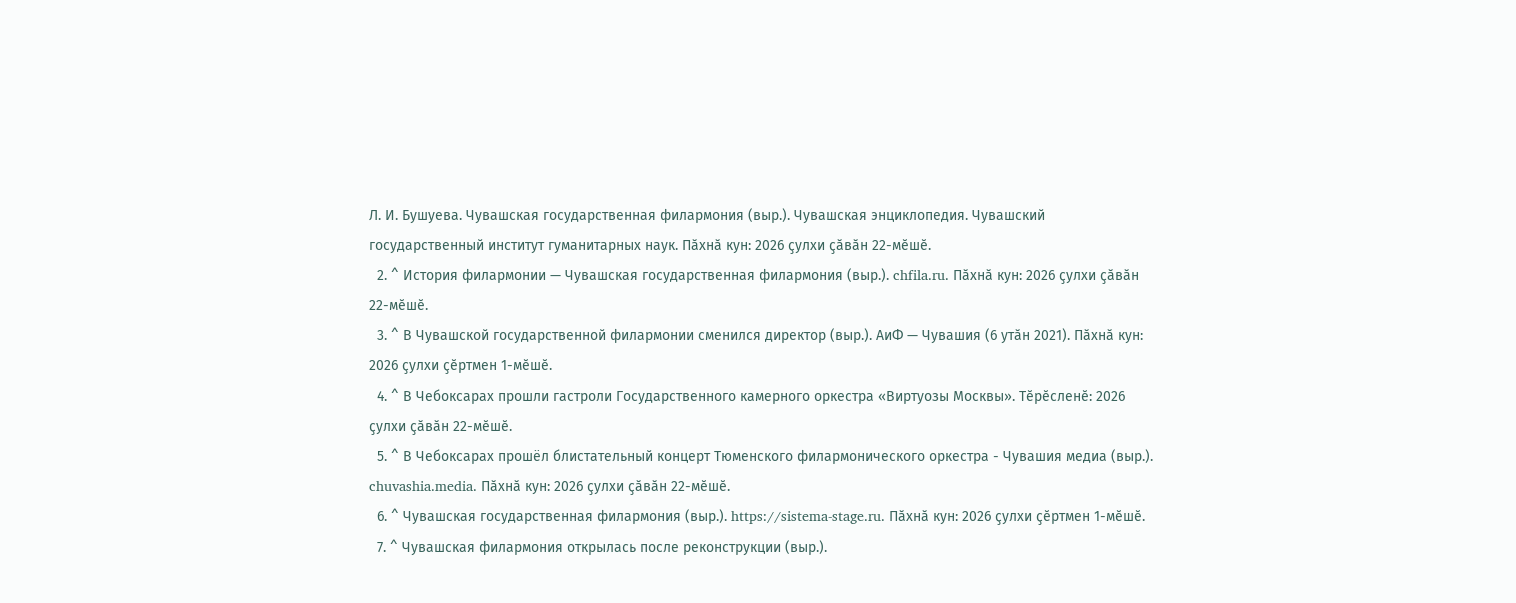Л. И. Бушуева. Чувашская государственная филармония (выр.). Чувашская энциклопедия. Чувашский государственный институт гуманитарных наук. Пӑхнӑ кун: 2026 ҫулхи ҫӑвӑн 22-мӗшӗ.
  2. ^ История филармонии — Чувашская государственная филармония (выр.). chfila.ru. Пӑхнӑ кун: 2026 ҫулхи ҫӑвӑн 22-мӗшӗ.
  3. ^ В Чувашской государственной филармонии сменился директор (выр.). АиФ — Чувашия (6 утӑн 2021). Пӑхнӑ кун: 2026 ҫулхи ҫӗртмен 1-мӗшӗ.
  4. ^ В Чебоксарах прошли гастроли Государственного камерного оркестра «Виртуозы Москвы». Тӗрӗсленӗ: 2026 ҫулхи ҫӑвӑн 22-мӗшӗ.
  5. ^ В Чебоксарах прошёл блистательный концерт Тюменского филармонического оркестра - Чувашия медиа (выр.). chuvashia.media. Пӑхнӑ кун: 2026 ҫулхи ҫӑвӑн 22-мӗшӗ.
  6. ^ Чувашская государственная филармония (выр.). https://sistema-stage.ru. Пӑхнӑ кун: 2026 ҫулхи ҫӗртмен 1-мӗшӗ.
  7. ^ Чувашская филармония открылась после реконструкции (выр.).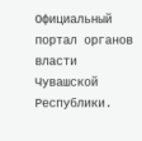Официальный портал органов власти Чувашской Республики.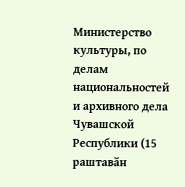Министерство культуры, по делам национальностей и архивного дела Чувашской Республики (15 раштавӑн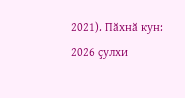2021). Пӑхнӑ кун: 2026 ҫулхи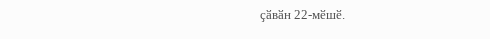ҫӑвӑн 22-мӗшӗ.